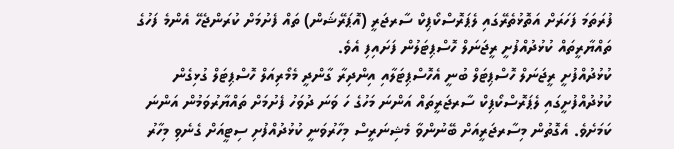ފުރަތަމަ ފަހަރަށް އަތޮޅުތެރޭގައި ލެޕަރޮސްކޯޕިކް ސާރޖަރީ (އޮޕަރޭޝަން) ތައް ފެށުމަށް ކުރަންޖެހޭ އެންމެ ފަހުގެ ތައްޔާރީތައް ކުޅުދުއްފުށީ ރީޖަނަލް ހޮސްޕިޓަލުން ފަށައިފި އެވެ.
ކުޅުދުއްފުށީ ރީޖަނަލް ހޮސްޕިޓަލް ބުނީ އެހޮސްޕިޓަލާއި އިންދިރާ ގާންދީ މެމޯރިއަލް ހޮސްޕިޓަލް ގުޅިގެން ކުޅުދުއްފުށީގައި ލެޕަރޮސްކޯޕިކް ސާރޖަރީތައް އަންނަ މަހުގެ ހަ ވަނަ ދުވަހު ފެށުމަށް ތައްޔާރުވަމުން އަންނަ ކަމަށެވެ. އެގޮތުން މިސާރޖަރީއަށް ބޭނުންވާ މެޝިނަރީސް މިހާރުވަނީ ކުޅުދުއްފުށި ސިޓީއަށް ގެނެވި މިހާރު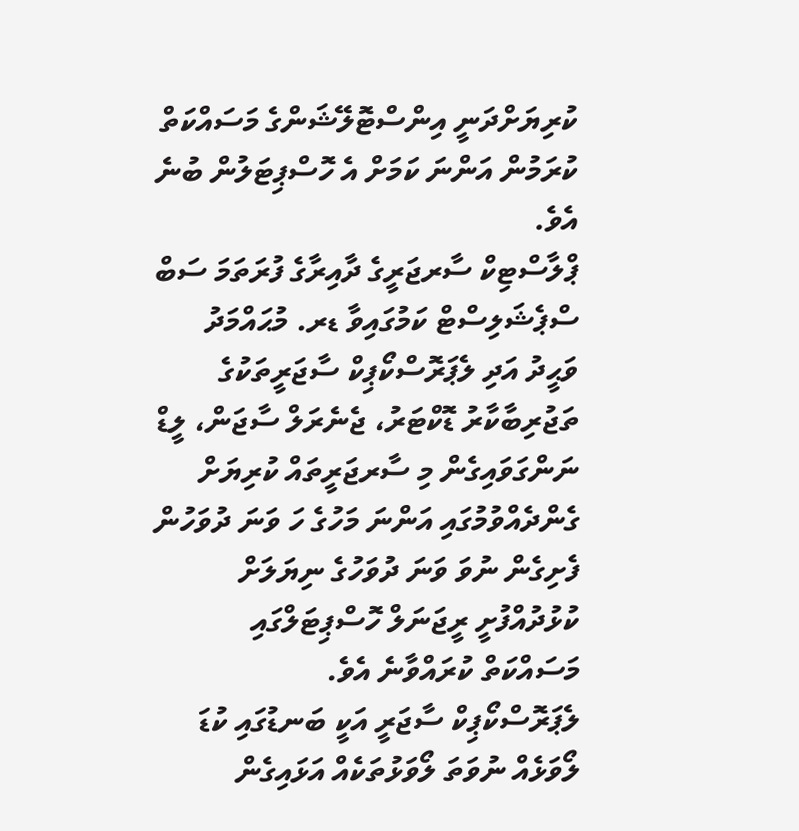ކުރިޔަށްދަނީ އިންސްޓޮލޭޝަންގެ މަސައްކަތް ކުރަމުން އަންނަ ކަމަށް އެ ހޮސްޕިޓަލުން ބުނެ އެވެ.
ޕްލާސްޓިކް ސާރޖަރީގެ ދާއިރާގެ ފުރަތަމަ ސަބް ސްޕެޝަލިސްޓް ކަމުގައިވާ ޑރ. މުޙައްމަދު ވަޙީދު އަދި ލެޕަރޮސްކޯޕިކް ސާޖަރީތަކުގެ ތަޖުރިބާކާރު ޑޮކްޓަރު، ޖެނެރަލް ސާޖަން، ލީޑް ނަންގަވައިގެން މި ސާރޖަރީތައް ކުރިޔަށް ގެންދެއްވުމުގައި އަންނަ މަހުގެ ހަ ވަނަ ދުވަހުން ފެށިގެން ނުވަ ވަނަ ދުވަހުގެ ނިޔަލަށް ކުޅުދުއްފުށީ ރީޖަނަލް ހޮސްޕިޓަލްގައި މަސައްކަތް ކުރައްވާނެ އެވެ.
ލެޕަރޮސްކޯޕިކް ސާޖަރީ އަކީ ބަނޑުގައި ކުޑަ ލޯވަޅެއް ނުވަތަ ލޯވަޅުތަކެއް އަޅައިގެން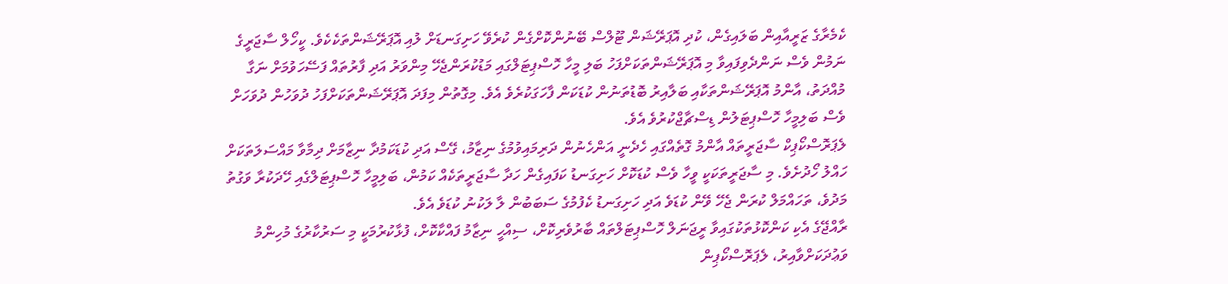ކެމެރާގެ ޒަރީއާއިން ބަލައިގެން، ކުދި އޮޕަރޭޝަން ޓޫލްސް ބޭނުންކޮށްގެން ކުރެވޭ ހަށިގަނޑަށް ލުއި އޮޕަރޭޝަންތަކެކެވެ. ކީހޯލް ސާޖަރީގެ ނަމުން ވެސް ނަންދެވިފައިވާ މި އޮޕަރޭޝަންތަކަށްފަހު ބަލި މީހާ ހޮސްޕިޓަލްގައި މަޑުކުރަންޖެހޭ މިންވަރު އަދި ފާރުތައް ފަސޭހަވުމަށް ނަގާ މުއްދަތު، އާންމު އޮޕަރޭޝަންތަކާއި ބަލާއިރު ބޮޑުތަނުން ކުޑަކަން ފާހަގަކުރެވެ އެވެ. މިގޮތުން މިފަދަ އޮޕަރޭޝަންތަކަށްފަހު ދުވަހުން ދުވަހަށް ވެސް ބަލިމީހާ ހޮސްޕިޓަލުން ޑިސްޗާޖްކުރުވެ އެވެ.
ލެޕަރޮސްކޯޕިކް ސާޖަރީތައް އާންމު ގޮތެއްގައި ހެދެނީ އަންހެނުން ދަރިމައިވުމުގެ ނިޒާމު، ގޭސް އަދި ކުޑަކަމުދާ ނިޒާމަށް ދިމާވާ މައްސަލަތަކަށް ހައްލު ހޯދުށެވެ. މި ސާޖަރީތަކަކީ ވީހާ ވެސް ކުޑަކޮށް ހަށިގަނޑު ކަފައިގެން ހަދާ ސާޖަރީތަކެއް ކަމުން، ބަލިމީހާ ހޮސްޕިޓަލްގެއި ހޭދަކުރާ ވަގުތު މަދުވެ، ތަހައްމަލް ކުރަން ޖެހޭ ވޭން ކުޑަވެ އަދި ހަށިގަނޑު ކެފުމުގެ ސަބަބުން ލާ ލަކުނު ކުޑަވެ އެވެ.
ރާއްޖޭގެ އެކި ކަންކޮޅުތަކުގައިވާ ރީޖަނަލް ހޮސްޕިޓަލްތައް ބާރުވެރިކޮށް، ސިއްހީ ނިޒާމު ފައްކާކޮށް، ފުޅާކުރުމަކީ މި ސަރުކާރުގެ މުހިންމު ވަޢުދަކަށްވާއިރު، ލެޕަރޮސްކޯޕިން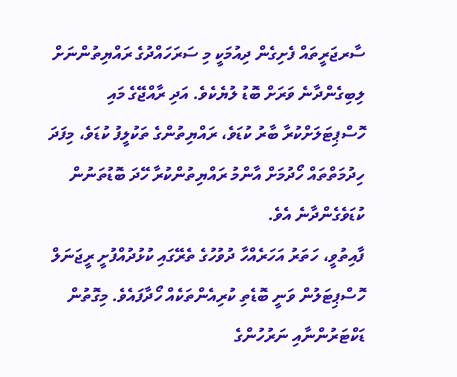ސާރޖަރީތައް ފެށިގެން ދިއުމަކީ މި ސަރަހައްދުގެ ރައްޔިތުންނަށް ލިބިގެންދާނެ ވަރަށް ބޮޑު ލުޔެކެވެ. އަދި ރާއްޖޭގެ މައި ހޮސްޕިޓަލަށްކުރާ ބާރު ކުޑަވެ، ރައްޔިތުންގެ ތަކުލީފު ކުޑަވެ، މިފަދަ ހިދުމަތްތައް ހޯދުމަށް އާންމު ރައްޔިތުންކުރާ ހޭދަ ބޮޑުތަނުން ކުޑަވެގެންދާނެ އެވެ.
ފާއިތުވީ، ހަތަރު އަހަރެއްހާ ދުވުހުގެ ތެރޭގައި ކުޅުދުއްފުށީ ރީޖަނަލް ހޮސްޕިޓަލުން ވަނީ ބޮޑެތި ކުރިއެންތަކެއް ހޯދާފައެވެ. މިގޮތުން ޑަކްޓަރުންނާއި ނަރުހުންގެ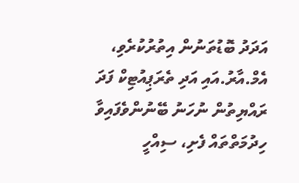އަދަދު ބޮޑުތަނުން އިތުރުކުރެވި، އެމް.އާރު.އައި އަދި ތެރަޕިއުޓިކް ފަދަ ރައްޔިތުން ނުހަނު ބޭނުންވެފައިވާ ހިދުމަތްތައް ފެށި، ސިއްހީ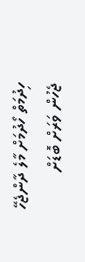ހިދުމަތް ހޯދުމަށް މާލެ ދާންޖެހޭ ޖެހުން ވަރަށް ބޮޑަށް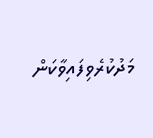މަދުކުރެވިފައިވާކަން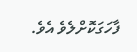ފާހަގަކޮށްލެވެ އެވެ.